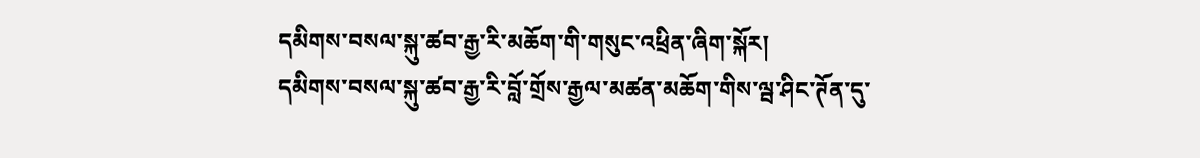དམིགས་བསལ་སྐུ་ཚབ་རྒྱ་རི་མཆོག་གི་གསུང་འཕྲིན་ཞིག་སྐོར།
དམིགས་བསལ་སྐུ་ཚབ་རྒྱ་རི་བློ་གྲོས་རྒྱལ་མཚན་མཆོག་གིས་ལྦ་ཤིང་ཊོན་དུ་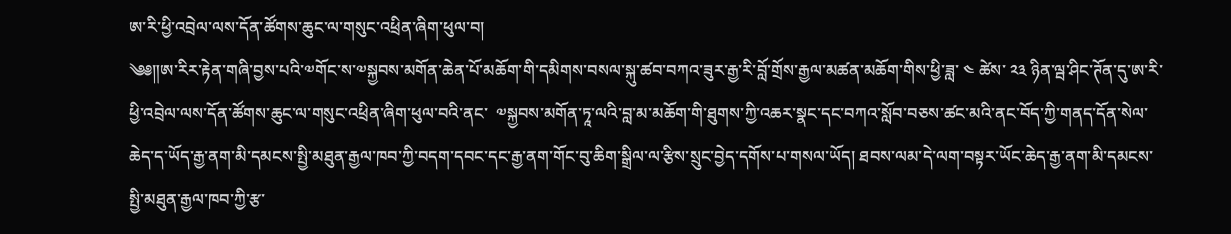ཨ་རི་ཕྱི་འབྲེལ་ལས་དོན་ཚོགས་ཆུང་ལ་གསུང་འཕྲིན་ཞིག་ཕུལ་བ།
༄༅༎ཨ་རིར་རྟེན་གཞི་བྱས་པའི་༧གོང་ས་༧སྐྱབས་མགོན་ཆེན་པོ་མཆོག་གི་དམིགས་བསལ་སྐུ་ཚབ་བཀའ་ཟུར་རྒྱ་རི་བློ་གྲོས་རྒྱལ་མཚན་མཆོག་གིས་ཕྱི་ཟླ་ ༤ ཚེས་ ༢༣ ཉིན་ལྦ་ཤིང་ཊོན་དུ་ཨ་རི་ཕྱི་འབྲེལ་ལས་དོན་ཚོགས་ཆུང་ལ་གསུང་འཕྲིན་ཞིག་ཕུལ་བའི་ནང་  ༧སྐྱབས་མགོན་ཏཱ་ལའི་བླ་མ་མཆོག་གི་ཐུགས་ཀྱི་འཆར་སྣང་དང་བཀའ་སློབ་བཅས་ཚང་མའི་ནང་བོད་ཀྱི་གནད་དོན་སེལ་ཆེད་ད་ཡོད་རྒྱ་ནག་མི་དམངས་སྤྱི་མཐུན་རྒྱལ་ཁབ་ཀྱི་བདག་དབང་དང་རྒྱ་ནག་གོང་བུ་ཆིག་སྒྲིལ་ལ་རྩིས་སྲུང་བྱེད་དགོས་པ་གསལ་ཡོད། ཐབས་ལམ་དེ་ལག་བསྟར་ཡོང་ཆེད་རྒྱ་ནག་མི་དམངས་སྤྱི་མཐུན་རྒྱལ་ཁབ་ཀྱི་རྩ་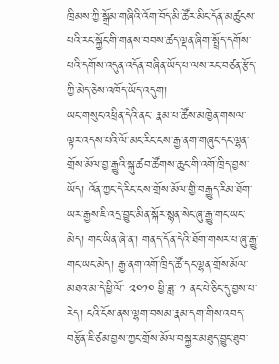ཁྲིམས་ཀྱི་སྒྲོམ་གཞིའི་འོག་བོད་མི་ཚོར་མིང་དོན་མཚུངས་པའི་རང་སྐྱོང་གི་གནས་བབས་ཚད་ལྡན་ཞིག་སྤྲོད་དགོས་པའི་དགོས་འདུན་འདོན་བཞིན་ཡོད་པ་ལས་རང་བཙན་རྩོད་ཀྱི་མེད་ཅེས་འཁོད་ཡོད་འདུག།
ཡང་གསུང་འཕྲིན་དེའི་ནང་ རྣམ་པ་ཚོས་མཁྱེན་གསལ་ལྟར་འདས་པའི་ལོ་མང་རིང་ངས་རྒྱ་ནག་གཞུང་དང་ལྷན་གྲོས་མོལ་བྱ་རྒྱུའི་སྐུ་ཚབ་ཚོགས་ཆུང་གི་འགོ་ཁྲིད་བྱས་ཡོད། འོན་ཀྱང་དེ་རིང་ངས་གྲོས་མོལ་གྱི་བརྒྱུད་རིམ་ཐོག་ཡར་རྒྱས་ཇི་འདྲ་བྱུང་མིན་སྐོར་སྙན་སེང་ཞུ་རྒྱུ་གང་ཡང་མེད། གང་ཡིན་ཞེ་ན་། གནད་དོན་དེའི་ཐོག་གསར་པ་ཞུ་རྒྱུ་གང་ཡང་མེད། རྒྱ་ནག་འགོ་ཁྲིད་ཚོ་དང་ལྷན་གྲོས་མོལ་མཐའ་མ་དེ་ཕྱི་ལོ་ ༢༠༡༠ ཕྱི་ཟླ་ ༡ ནང་པེ་ཅིང་དུ་བྱས་པ་རེད། ངའི་ངོས་ནས་ལྷག་བསམ་རྣམ་དག་གིས་འབད་བརྩོན་ཇི་ཙམ་བྱས་ཀྱང་གྲོས་མོལ་བསྐྱར་མཐུད་བྱུང་ཐུབ་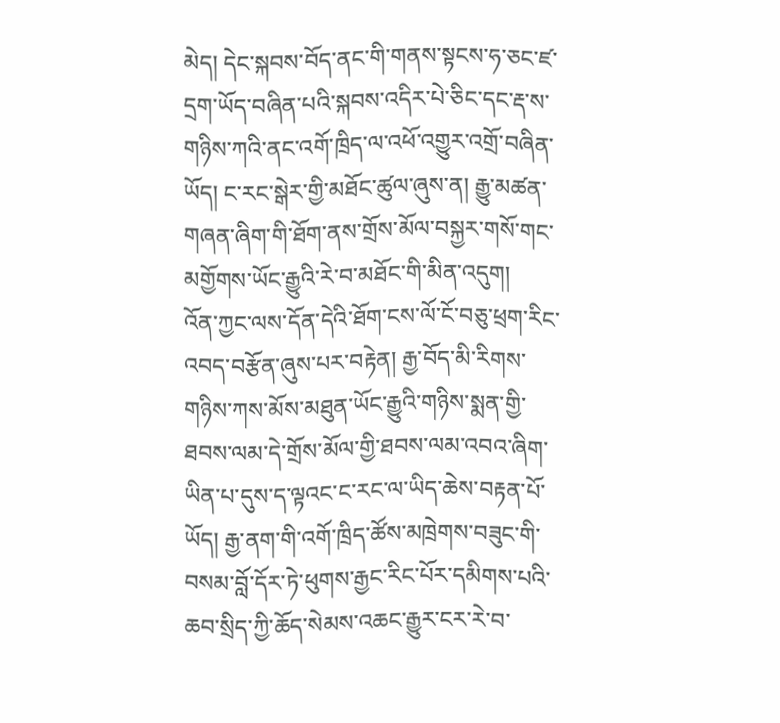མེད། དེང་སྐབས་བོད་ནང་གི་གནས་སྟངས་ཧ་ཅང་ཛ་དྲག་ཡོད་བཞིན་པའི་སྐབས་འདིར་པེ་ཅིང་དང་རྡ་ས་གཉིས་ཀའི་ནང་འགོ་ཁྲིད་ལ་འཕོ་འགྱུར་འགྲོ་བཞིན་ཡོད། ང་རང་སྒེར་གྱི་མཐོང་ཚུལ་ཞུས་ན། རྒྱུ་མཚན་གཞན་ཞིག་གི་ཐོག་ནས་གྲོས་མོལ་བསྐྱར་གསོ་གང་མགྱོགས་ཡོང་རྒྱུའི་རེ་བ་མཐོང་གི་མིན་འདུག།
འོན་ཀྱང་ལས་དོན་དེའི་ཐོག་ངས་ལོ་ངོ་བཅུ་ཕྲག་རིང་འབད་བརྩོན་ཞུས་པར་བརྟེན། རྒྱ་བོད་མི་རིགས་གཉིས་ཀས་མོས་མཐུན་ཡོང་རྒྱུའི་གཉིས་སྨན་གྱི་ཐབས་ལམ་དེ་གྲོས་མོལ་གྱི་ཐབས་ལམ་འབའ་ཞིག་ཡིན་པ་དུས་ད་ལྟའང་ང་རང་ལ་ཡིད་ཆེས་བརྟན་པོ་ཡོད། རྒྱ་ནག་གི་འགོ་ཁྲིད་ཚོས་མཁྲེགས་བཟུང་གི་བསམ་བློ་དོར་ཏེ་ཕུགས་རྒྱང་རིང་པོར་དམིགས་པའི་ཆབ་སྲིད་ཀྱི་ཆོད་སེམས་འཆང་རྒྱུར་ངར་རེ་བ་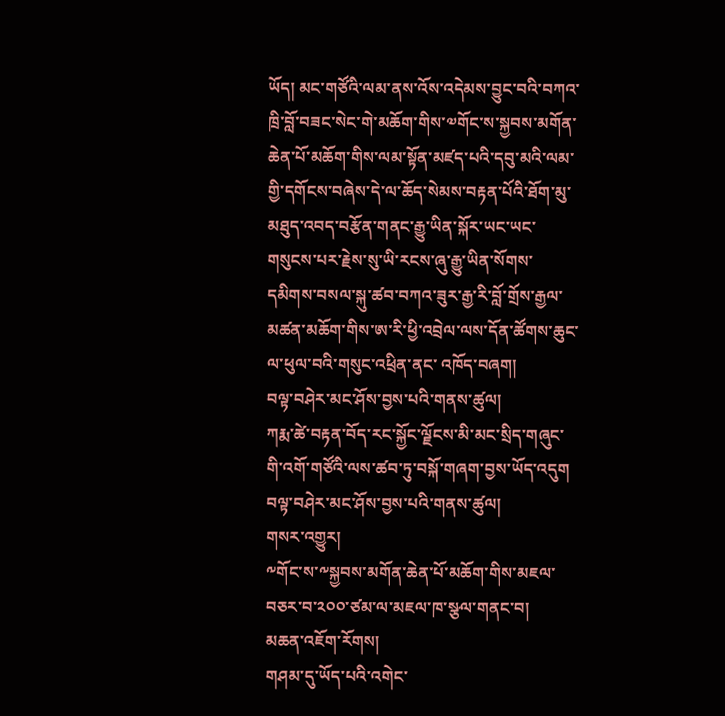ཡོད། མང་གཙོའི་ལམ་ནས་འོས་འདེམས་བྱུང་བའི་བཀའ་ཁྲི་བློ་བཟང་སེང་གེ་མཆོག་གིས་༧གོང་ས་སྐྱབས་མགོན་ཆེན་པོ་མཆོག་གིས་ལམ་སྟོན་མཛད་པའི་དབུ་མའི་ལམ་གྱི་དགོངས་བཞེས་དེ་ལ་ཆོད་སེམས་བརྟན་པོའི་ཐོག་མུ་མཐུད་འབད་བརྩོན་གནང་རྒྱུ་ཡིན་སྐོར་ཡང་ཡང་གསུངས་པར་རྗེས་སུ་ཡི་རངས་ཞུ་རྒྱུ་ཡིན་སོགས་ དམིགས་བསལ་སྐུ་ཚབ་བཀའ་ཟུར་རྒྱ་རི་བློ་གྲོས་རྒྱལ་མཚན་མཆོག་གིས་ཨ་རི་ཕྱི་འབྲེལ་ལས་དོན་ཚོགས་ཆུང་ལ་ཕུལ་བའི་གསུང་འཕྲིན་ནང་ འཁོད་བཞག།
བལྟ་བཤེར་མང་ཤོས་བྱས་པའི་གནས་ཚུལ།
ཀརྨ་ཚེ་བརྟན་བོད་རང་སྐྱོང་ལྗོངས་མི་མང་སྲིད་གཞུང་གི་འགོ་གཙོའི་ལས་ཚབ་ཏུ་བསྐོ་གཞག་བྱས་ཡོད་འདུག
བལྟ་བཤེར་མང་ཤོས་བྱས་པའི་གནས་ཚུལ།
གསར་འགྱུར།
༸གོང་ས་༸སྐྱབས་མགོན་ཆེན་པོ་མཆོག་གིས་མཇལ་བཅར་བ་༢༠༠་ཙམ་ལ་མཇལ་ཁ་སྩལ་གནང་བ།
མཆན་འཇོག་རོགས།
གཤམ་དུ་ཡོད་པའི་འགེང་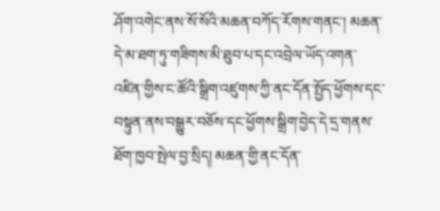ཤོག་འགེང་ནས་སོ་སོའི་མཆན་བཀོད་རོགས་གནང་། མཆན་དེ་མ་ཐག་ཏུ་གཟིགས་མི་ཐུབ་པ་དང་འབྲེལ་ཡོད་འགན་འཛིན་གྱིས་ང་ཚོའི་སྒྲིག་འཛུགས་ཀྱི་ནང་དོན་སྤྱོད་ཕྱོགས་དང་བསྟུན་ནས་བསྒྱུར་བཅོས་དང་ཕྱོགས་སྒྲིག་བྱེད་དེ་དྲ་གནས་ཐོག་ཁྱབ་སྤེལ་བྱ་སྲིད། མཆན་གྱི་ནང་དོན་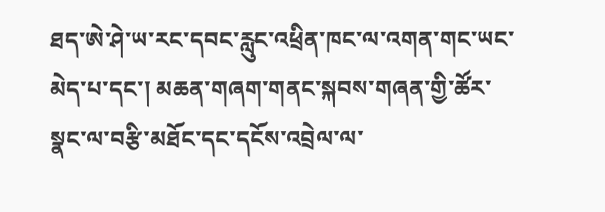ཐད་ཨེ་ཤེ་ཡ་རང་དབང་རླུང་འཕྲིན་ཁང་ལ་འགན་གང་ཡང་མེད་པ་དང་། མཆན་གཞག་གནང་སྐབས་གཞན་གྱི་ཚོར་སྣང་ལ་བརྩི་མཐོང་དང་དངོས་འབྲེལ་ལ་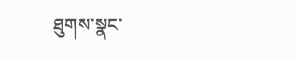ཐུགས་སྣང་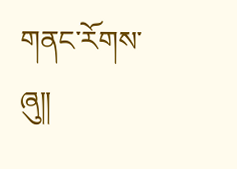གནང་རོགས་ཞུ༎